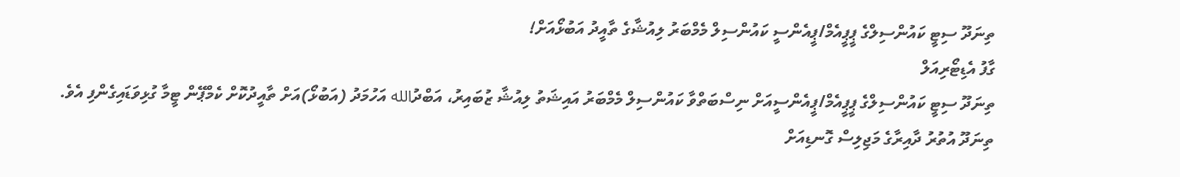ތިނަދޫ ސިޓީ ކައުންސިލްގެ ޕީޕީއެމް/ޕީއެންސީ ކައުންސިލް މެމްބަރު ލިއުޝާގެ ތާއީދު އަބުޅޯއަށް!
ގާފު އެޑިޓޯރިއަލް
ތިނަދޫ ސިޓީ ކައުންސިލްގެ ޕީޕީއެމް/ޕީއެންސީއަށް ނިސްބަތްވާ ކައުންސިލް މެމްބަރު އައިޝަތު ލިއުޝާ ޒުބައިރު، އަބްދުالله އަހުމަދު (އަބުޅޯ)އަށް ތާއީދުކޮށް ކެމްޕޭން ޓީމާ ގުޅިވަޑައިގެންފި އެވެ.
ތިނަދޫ އުތުރު ދާއިރާގެ މަޖިލިސް ގޮނޑިއަށް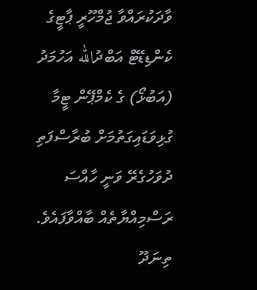ވާދަކުރައްވާ ޖުމްހޫރީ ޕާޓީގެ ކެންޑިޑޭޓް އަބްދުالله އަހުމަދު (އަބުޅޯ) ގެ ކެމްޕޭން ޓީމާ ގުޅިވަޑައިގަތުމަށް ބުރާސްފަތި ދުވަހުގެރޭ ވަނީ ހާއްސަ ރަސްމިއްޔާތެއް ބާއްވާފައެވެ.
ތިނަދޫ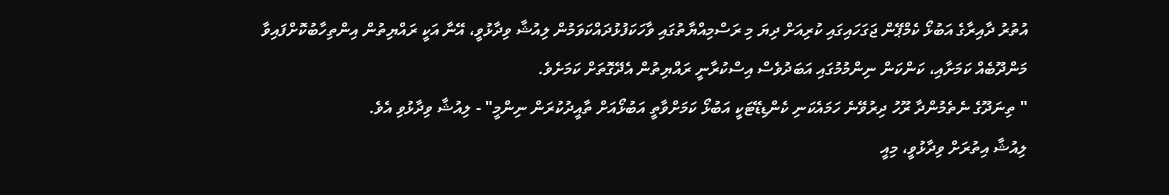އުތުރު ދާއިރާގެ އަބުޅޯ ކެމްޕޭން ޖަގަހައިގައި ކުރިއަށް ދިޔަ މި ރަސްމިއްޔާތުގައި ވާހަކަފުޅުދައްކަވަމުން ލިއުޝާ ވިދާޅުވީ، އޭނާ އަކީ ރައްޔިތުން އިންތިހާބުކޮށްފައިވާ މަންދޫބެއް ކަމަށާއި، ކަންކަން ނިންމުމުގައި އަބަދުވެސް އިސްކުރާނީ ރައްޔިތުން އެދޭގޮތަށް ކަމަށެވެ.
" ތިނަދޫގެ ނެތެމުންދާ ރޫހު ދިރުވޭނެ ހަމައެކަނި ކެންޑިޑޭޓަކީ އަބުޅޯ ކަމަށްވާތީ އަބުޅޯއަށް ތާއީދުކުރަން ނިންމީ" - ލިއުޝާ ވިދާޅުވި އެވެ.
ލިއުޝާ އިތުރަށް ވިދާޅުވީ، މިއީ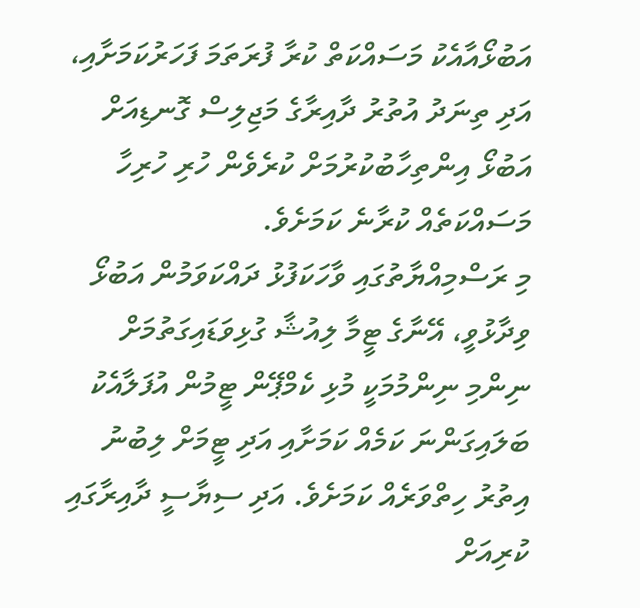އަބުޅޯއާއެކު މަސައްކަތް ކުރާ ފުރަތަމަ ފަހަރުކަމަށާއި، އަދި ތިނަދު އުތުރު ދާއިރާގެ މަޖިލިސް ގޮނޑިއަށް އަބުޅޯ އިންތިހާބުކުރުމަށް ކުރެވެން ހުރި ހުރިހާ މަސައްކަތެއް ކުރާނެ ކަމަށެވެ.
މި ރަސްމިއްޔާތުގައި ވާހަކަފުޅު ދައްކަވަމުން އަބުޅޯ ވިދާޅުވީ، އޭނާގެ ޓީމާ ލިއުޝާ ގުޅިވަޑައިގަތުމަށް ނިންމި ނިންމުމަކީ މުޅި ކެމްޕޭން ޓީމުން އުފަލާއެކު ބަލައިގަންނަ ކަމެއް ކަމަށާއި އަދި ޓީމަށް ލިބުނު އިތުރު ހިތްވަރެއް ކަމަށެވެ. އަދި ސިޔާސީ ދާއިރާގައި ކުރިއަށް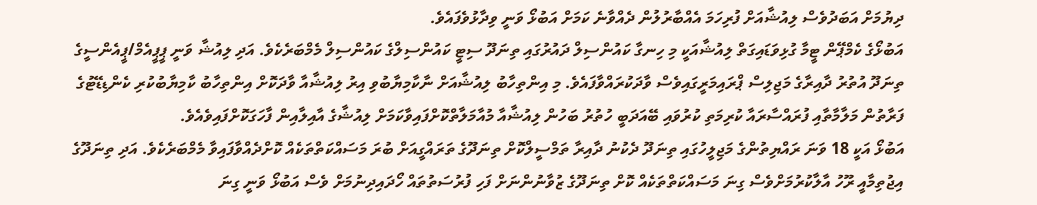ދިޔުމަށް އަބަދުވެސް ލިއުޝާއަށް ފުރިހަމަ އެއްބާރުލުން ދެއްވާނެ ކަމަށް އަބުޅޯ ވަނީ ވިދާޅުވެފައެވެ.
އަބުޅޯގެ ކެމްޕޭން ޓީމާ ގުޅިވަޑައިގަތް ލިއުޝާއަކީ މި ހިނގާ ކައުންސިލް ދައުރުގައި ތިނަދޫ ސިޓީ ކައުންސިލްގެ ކައުންސިލް މެމްބަރެކެވެ. އަދި ލިއުޝާ ވަނީ ޕީޕީއެމް/ޕީއެންސީގެ ތިނަދޫ އުތުރު ދާއިރާގެ މަޖިލިސް ޕްރައިމަރީގައިވެސް ވާދަކުރައްވާފައެވެ. މި އިންތިހާބު ލިއުޝާއަށް ނާކާމިޔާބުވި އިރު ލިއުޝާއާ ވާދަކޮށް އިންތިހާބު ކާމިޔާބުކުރި ކެންޑިޑޭޓުގެ ފަރާތުން މަލާމާތާއި ފުރައްސާރައާ ކުރިމަތި ކުރުވައި ބޭއަދަބީ ހުތުރު ބަހުން ލިއުޝާއާ މުއާމަލާތްކޮށްފައިވާކަމަށް ލިއުޝާގެ އާއިލާއިން ފާހަގަކޮށްފައިވެއެވެ.
އަބުޅޯ އަކީ 18 ވަނަ ރައްޔިތުންގެ މަޖިލީހުގައި ތިނަދޫ ދެކުނު ދާއިރާ ތަމްސީލްކޮށް ތިނަދޫގެ ތަރައްގީއަށް ބުރަ މަސައްކަތްތަކެއް ކޮށްދެއްވާފައިވާ މެމްބަރެކެވެ. އަދި ތިނަދޫގެ އިޖުތިމާއީ ރޫހު އާލާކުރުމަށްވެސް ގިނަ މަސައްކަތްތަކެއް ކޮށް ތިނަދޫގެ ޒުވާނުންނަށް ފަހި ފުރުސަތުތައް ހޯދައިދިނުމަށް ވެސް އަބުޅޯ ވަނީ ގިނަ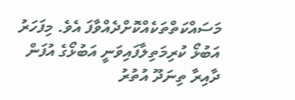މަސައްކަތްތަކެއްކޮށްދެއްވާފަ އެވެ. މިފަހަރު އަބުޅޯ ކުރިމަތިލާފައިވަނީ އަބުޅޯގެ އުފަން ދާއިރާ ތިނަދޫ އުތުރު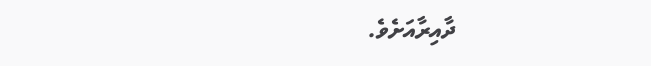ދާއިރާއަށެވެ.